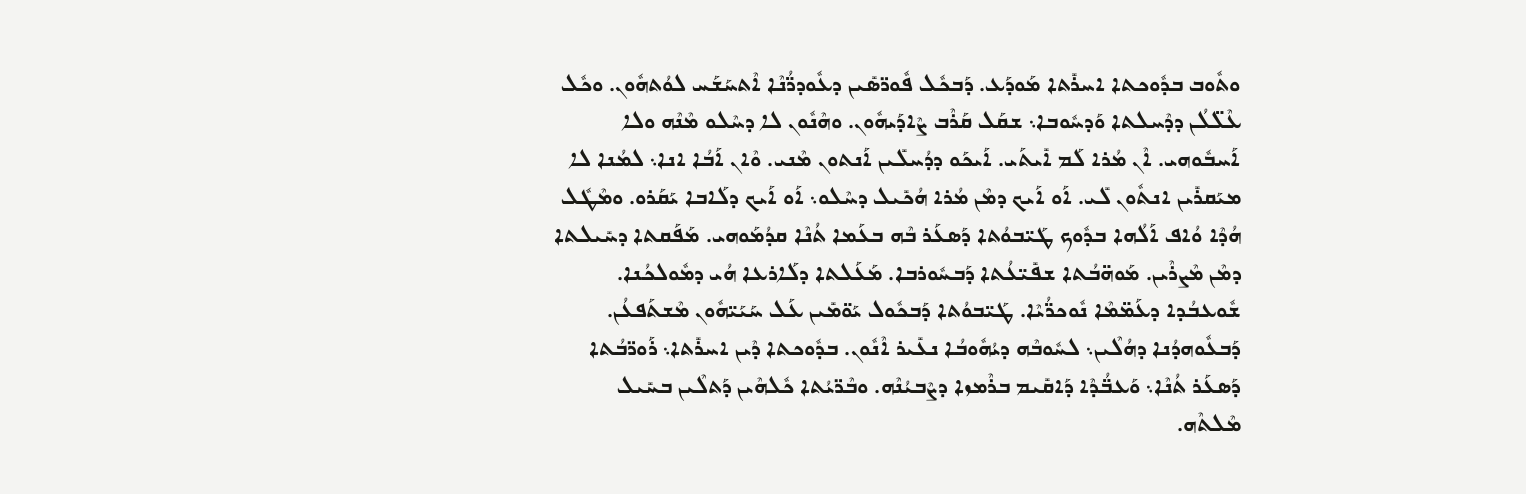ܘܬܽܘܒ ܒܕܽܘܟܬܐ ܐܚܪܺܬܐ ܡܰܘܕܰܥ. ܕܰܒܟܽܠ ܦܽܘܪ̈ܣܺܝܢ ܕܥܽܘܕܪ̈ܳܢܶܐ ܐܶܬܚܰܫܰܚ ܠܘܳܬܗܽܘܢ. ܘܟܽܠ ܥܶܠ̈ܠܳܢ ܕܕܶܚܠܬܐ ܘܰܕܚܽܘܒܐ܆ ܫܩܰܠ ܩܰܪܶܒ ܨܶܐܕܰܝܗܽܘܢ. ܘܗܶܢܽܘܢ ܠܐ ܕܚܶܠܘ ܡܶܢܶܗ ܘܠܐ ܐܰܚܒܽܘܗܝ. ܐܶܢ ܡܳܪܐ ܠܰܡ ܐܺܝܬܰܝ. ܐܰܝܟܰܘ ܕܕܳܚܠܺܝܢ ܐܰܢܬܘܢ ܡܶܢܝ. ܘܶܐܢ ܐܰܒܳܐ ܐܢܐ܆ ܠܡܳܢܐ ܠܐ ܡܝܰܩܪܺܝܢ ܐܢܬܽܘܢ ܠܺܝ. ܐܰܘ ܐܰܝܟ ܕܡܶܢ ܡܳܪܐ ܗܳܟܺܝܠ ܕܚܶܠܘ܆ ܐܰܘ ܐܰܝܟ ܕܠܰܐܒܐ ܝܰܩܰܪܘ. ܘܡܶܛܽܠ ܗܳܕܶܐ ܘܳܐܦ ܐܰܠܳܗܐ ܒܕܽܘܟ ܛܰܝ̈ܒܘܳܬܐ ܕܰܣܥܰܪ ܒܶܗ ܒܥܰܡܐ ܬܳܢܶܐ ܩܕܳܡܰܘܗܝ. ܡܰܦܰܩܬܐ ܕܚܺܝܠܬܐ ܕܡܶܢ ܡܶܨܪܶܝܢ. ܡܰܘܗ̈ܒܳܬܐ ܫܦܺܝ̈ܥܳܬܐ ܕܰܒܚܽܘܪܒܐ. ܡܰܥܰܠܬܐ ܕܠܰܐܪܥܐ ܗܳܝ ܕܡܽܘܠܟܳܢܐ. ܫܽܘܥܒܳܕܐ ܕܥܰܡ̈ܡܶܐ ܢܽܘܟܪ̈ܳܝܶܐ. ܛܰܝ̈ܒܘܳܬܐ ܕܰܒܟܽܘܠ ܝܰܘ̈ܡܺܝܢ ܥܰܠ ܚܰܝܰܝ̈ܗܽܘܢ ܡܶܫܬܰܦܥܳܢ. ܕܰܒܥܽܘܗܕܳܢܐ ܕܗܳܠܶܝܢ܆ ܠܚܽܘܒܶܗ ܕܝܳܗܽܘܒܳܐ ܢܥܺܝܪ ܐܶܢܽܘܢ. ܒܕܽܘܟܬܐ ܕܶܝܢ ܐܚܪܺܬܐ܆ ܪܰܘܪ̈ܒܳܬܐ ܕܰܣܥܰܪ ܬܳܢܶܐ܆ ܘܰܥܒ̈ܳܕܶܐ ܕܰܐܩܺܝܡ ܒܪܶܡܙܐ ܕܨܶܒܝܳܢܶܗ. ܘܒܶܪ̈ܝܳܬܐ ܟܽܠܗܶܝܢ ܕܰܬܠܶܝܢ ܒܚܺܝܠ ܡܶܠܬܶܗ.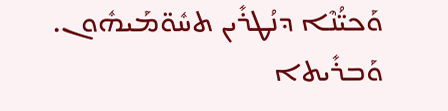ܘܰܟܝ̈ܳܢܶܐ ܕܢܳܛܪܺܝܢ ܬܚܽܘ̈ܡܰܝܗܽܘܢ. ܘܰܒܪܺܝܬܐ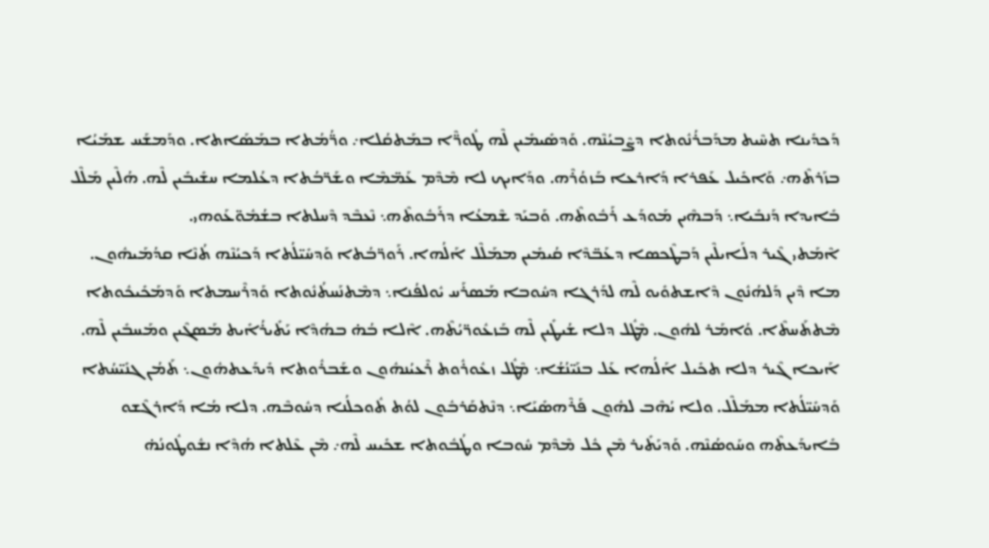ܕܰܟܕܺܝܢܐ ܬܚܶܝܬ ܡܕܰܒܪܳܢܽܘܬܐ ܕܨܶܒܝܳܢܶܗ. ܘܰܕܣܺܝܡܺܝܢ ܠܶܗ ܛܽܘܪ̈ܶܐ ܒܡܰܬܩܳܠܐ܇ ܘܪ̈ܳܡܳܬܐ ܒܡܰܣܰܐܬܐ. ܘܕܰܡܫܰܚ ܫܡܰܝܳܐ ܒܙܰܪܬܶܗ܇ ܘܰܐܟܺܝܠ ܥܰܦܪܐ ܕܰܐܪܥܐ ܒܰܙܘܳܪܶܗ. ܘܕܰܐܝܟ ܠܐ ܡܶܕܶܡ ܥܰܡ̈ܡܶܐ ܘܫܰܪ̈ܒܳܬܐ ܕܥܳܠܡܐ ܚܫܺܝܒܺܝܢ ܠܶܗ. ܗܳܠܶܝܢ ܡܰܠܶܠ ܒܺܐܝܕܐ ܕܰܢܒܺܝܐ܆ ܕܰܒܗܶܝܢ ܡܰܘܕܰܥ ܪܰܒܽܘܬܶܗ. ܘܰܒܝܰܕ ܫܶܡܥܳܐ ܕܪܰܒܽܘܬܶܗ܆ ܢܶܥܒܶܕ ܕܶܚܠܬܐ ܒܫܳܡܽܘ̈ܥܰܘܗܝ.
ܐܶܡܰܬܝ ܓܶܝܪ ܕܠܰܐܝܠܶܝܢ ܕܰܒܛܶܟܣܐ ܕܥܰܒ̈ܕܶܐ ܩܳܝܡܺܝܢ ܡܡܰܠܶܠ ܐܰܠܳܗܐ. ܪܰܘܪ̈ܒܳܬܐ ܘܰܕܚܺܝ̈ܠܳܬܐ ܕܰܟܝܳܢܶܗ ܬܳܢܶܐ ܩܕܳܡܰܝܗܽܘܢ. ܡܐ ܕܶܝܢ ܕܰܠܗܳܢܽܘܢ ܕܶܐܫܬܘܺܝܘ ܠܶܗ ܠܕܰܪܓܐ ܕܚܽܘܒܐ ܡܰܣܪܰܚ ܝܽܘܠܦܳܢܐ܆ ܕܡܶܬܢܰܚܬܳܢܽܘܬܐ ܘܰܕܪܶܚܡܬܐ ܘܰܕܡܰܟܺܝܟܽܘܬܐ ܡܶܬܬܰܚܬܶܐ. ܘܳܐܡܰܪ ܠܗܽܘܢ. ܡܶܛܽܠ ܕܠܐ ܫܳܝܛܺܝܢ ܠܶܗ ܒܰܙܥܽܘܪ̈ܝܳܬܶܗ. ܐܶܠܐ ܒܳܗ̇ ܒܗܳܕܶܐ ܝܰܬܺܝܪܳܐܺܝܬ ܡܰܣܓܶܝܢ ܘܡܰܚܒܺܝܢ ܠܶܗ. ܐܰܝܟܐ ܓܶܝܪ ܕܠܐ ܬܟܺܝܠ ܐܰܠܳܗܐ ܥܰܠ ܒܢܰܝ̈ܢܳܫܳܐ܆ ܡܶܛܽܠ ܙܥܽܘܪܽܘܬ ܪܶܥܝܳܢܗܽܘܢ ܘܫܰܒܪܽܘܬܐ ܕܺܝܕܰܥܬܗܽܘܢ܆ ܬܰܡܳܢ ܓܢܺܝ̈ܚܳܬܐ ܘܰܕܚܺܝ̈ܠܳܬܐ ܡܡܰܠܶܠ. ܘܠܐ ܝܳܗܶܒ ܠܗܽܘܢ ܦܰܪܶܗܣܺܝܰܐ܆ ܕܢܶܬܩܰܪܒܽܘܢ ܠܘܳܬ ܬܽܘܟܠܳܢܐ ܕܚܽܘܒܶܗ. ܕܠܐ ܡܳܐ ܕܰܐܪܓܶܫܘ ܒܺܐܝܕܰܥܬܶܗ ܘܚܰܘܣܳܢܶܗ. ܘܰܕܝܰܬܺܝܪ ܡܶܢ ܟܽܠ ܡܶܕܶܡ ܚܽܘܒܐ ܘܛܳܒܽܘܬܐ ܫܟܺܝܚ ܠܶܗ܇ ܡܶܢ ܥܶܠܬܐ ܗܳܕܶܐ ܢܫܽܘܛܽܘܢܳܗ̇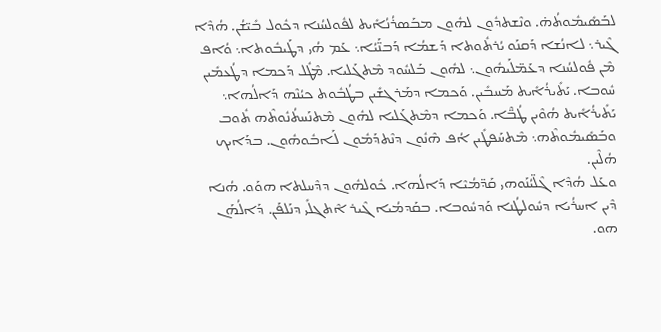ܠܒܰܣܺܝܡܽܘܬܳܗ̇. ܘܢܶܫܬܕܽܘܢ ܠܗܽܘܢ ܡܒܰܣܪܳܢܳܐܺܝܬ ܠܦܽܘܠܚܳܢܐ ܕܟܽܘܠ ܒܺܝ̈ܫܳܢ. ܗܳܕܶܐ ܓܶܝܪ܆ ܠܐܢܳܫܐ ܕܰܩܢܰܘ ܝܳܪܬܽܘܬܐ ܕܰܫܡܳܐ ܕܰܒܢ̈ܰܝܳܐ܆ ܥܰܡ ܗܳܝ ܕܛܰܝܒܽܘܬܐ܆ ܘܳܐܦ ܡܶܢ ܦܽܘܠܚܳܢܐ ܕܥܰܡ̈ܠܰܝܗܽܘܢ܆ ܠܗܽܘܢ ܒܰܠܚܽܘܕ ܡܶܬܓܰܠܝܐ. ܡܶܛܽܠ ܕܰܟܡܐ ܕܛܳܥܡܺܝܢ ܚܽܘܒܐ. ܝܰܬܺܝܪܳܐܺܝܬ ܡܰܚܒܺܝܢ. ܘܰܟܡܐ ܕܡܰܪܓܫܺܝܢ ܒܛܳܒܽܘܬ ܟܝܳܢܶܗ ܕܰܐܠܳܗܐ܆ ܝܰܬܺܝܪܳܐܺܝܬ ܗܳܘܶܝܢ ܛܳܒ̈ܶܐ. ܘܰܟܡܐ ܕܡܶܬܓܰܠܝܐ ܠܗܽܘܢ ܡܶܬܢܰܚܬܳܢܽܘܬܶܗ ܬܽܘܒ ܘܒܰܣܺܝܡܽܘܬܶܗ܆ ܡܶܬܚܰܦܛܺܝܢ ܐܳܦ ܗܶܢܽܘܢ ܕܢܶܬܕܰܡܽܘܢ ܠܰܐܒܽܘܗܽܘܢ. ܒܕܰܐܝܟ ܗܳܠܶܝܢ.
ܘܥܰܠ ܗܳܕܶܐ ܓܶܠ̈ܝܳܢܰܘܗܝ ܩܰܕ̈ܡܳܝܶܐ ܕܰܐܠܳܗܐ. ܟܽܘܠܗܽܘܢ ܕܕܶܚܠܬܐ ܗܘܰܘ. ܗܳܢܐ ܕܶܝܢ ܐܚܪܳܝܐ ܕܚܽܘܠܛܳܢܐ ܘܰܕܚܽܘܒܐ. ܒܩܰܕܡܳܝܐ ܓܶܝܪ ܐܶܬܓܠܺܝ ܕܢܰܠܦܰܢ. ܕܰܐܠܳܗܰܢ ܗܘ.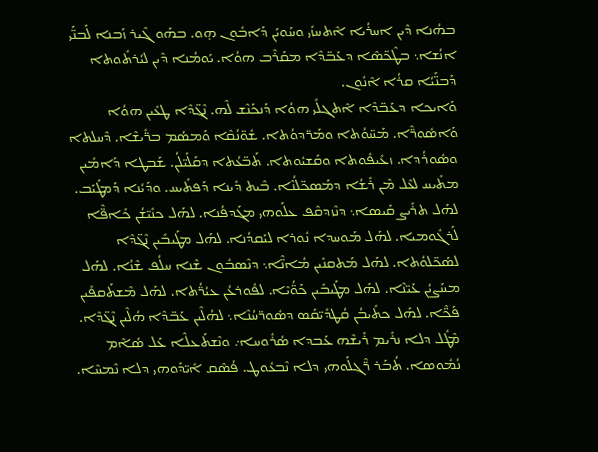ܒܗܳܢܐ ܕܶܝܢ ܐܚܪܳܝܐ ܐܶܬܚܙܺܝ ܘܚܰܘܝܰܢ ܕܰܐܒܽܘܢ ܗ̣ܘ. ܒܗܰܘ ܓܶܝܪ ܙܰܒܢܐ ܠܰܒܢ̈ܰܝ ܐܢܳܫܐ܆ ܒܛܶܟ̈ܣܶܐ ܕܥܰܒ̈ܕܶܐ ܡܩܰܪܶܒ ܗܘܳܐ. ܝܰܘܡܳܢܐ ܕܶܝܢ ܠܝܳܪܬܽܘܬܐ ܕܰܒܢ̈ܰܝܳܐ ܩܪܳܐ ܐܶܢܽܘܢ.
ܘܰܐܝܟܐ ܕܥܰܒ̈ܕܶܐ ܐܶܬܓܠܺܝ ܗܘܳܐ ܕܰܢܟܰܢܶܫ ܠܶܗ. ܢܶܓ̈ܕܶܐ ܛܥܺܝܢ ܗܘܳܐ ܘܰܐܣܽܘܪ̈ܶܐ. ܡܰܚ̈ܘܳܬܐ ܘܡܰܪ̈ܕܘܳܬܐ. ܫܽܘ̈ܢܳܩܶܐ ܘܰܡܣܳܡ ܒܪ̈ܺܝܫܶܐ. ܕܶܚܠܬܐ ܘܣܽܘܪܳܕܐ. ܙܥܺܝܦܽܘܬܐ ܘܩܰܫܝܽܘܬܐ. ܬܰܒ̈ܥܳܬܐ ܕܩܰܠܺܝ̈ܠܳܢ. ܫܰܒܛܐ ܕܰܐܡܺܝܢ ܡܬܺܝܚ ܠܥܶܠ ܡܶܢ ܪܺܫܳܐ ܕܡܰܣܟ̈ܠܳܢܶܐ. ܒܶܝܬ ܕܺܝܢܐ ܕܰܦܬܺܝܚ. ܘܕܰܝܳܢܐ ܕܰܡܛܰܝܰܒ. ܠܗܰܠ ܬܪܺܝܨ ܩܰܝܣܐ܆ ܕܢܶܙܕܩܶܦ ܥܠܰܘܗܝ ܡܓܰܕܦܳܢܐ. ܠܗܰܠ ܟܢܺܝ̈ܫܳܢ ܟܺܐܦ̈ܶܐ ܠܰܪܓܽܘܡܝܐ. ܠܗܰܠ ܡܰܘܚܕܐ ܢܽܘܪܐ ܠܝܰܩܕܳܢܐ. ܠܗܰܠ ܡܛܰܝܒܺܝܢ ܢܶܓ̈ܕܶܐ ܠܣܰܟ̈ܠܘܳܬܐ. ܠܗܰܠ ܡܰܬܩܢܺܝܢ ܡܳܐܢ̈ܶܐ܆ ܕܢܶܣܒܽܘܢ ܫܶܢܐ ܚܠܳܦ ܫܶܢܳܐ. ܠܗܰܠ ܡܚܰܨܝܳܢ ܥܰܝ̈ܢܶܐ. ܠܗܰܠ ܡܛܰܝܒܺܝܢ ܟܰܘ̈ܳܝܶܐ. ܠܦܽܘܪܥܳܢ ܥܝܳܪ̈ܳܬܐ. ܠܗܰܠ ܡܶܫܬܰܩܦܺܝܢ ܦܰܟ̈ܶܐ. ܠܗܰܠ ܟܬܺܝܒܳܢ ܩܳܛܕܺܝ̈ܩܰܣ ܕܣܽܘܪ̈ܚܳܢܶܐ܆ ܠܗܳܠܶܝܢ ܥܰܒ̈ܕܶܐ ܗܳܠܶܝܢ ܢܶܓ̈ܕܶܐ. ܡܶܛܽܠ ܕܠܐ ܢܪܺܝܡ ܪܺܝܫܶܗ ܥܰܒܕܐ ܣܳܪܽܘܚܐ܇ ܘܢܶܫܬܰܥܠܶܐ ܥܰܠ ܣܳܐܶܡ ܢܳܡܽܘܣܐ. ܬܳܒܰܪ ܪ̈ܶܓܠܰܘܗܝ ܕܠܐ ܢܶܒܥܽܘܛ. ܦܳܣܶܩ ܐܺܝ̈ܕܰܘܗܝ ܕܠܐ ܢܶܡܚܶܐ.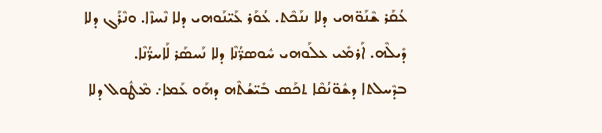ܥܳܩܰܪ ܫܶܢܰܘ̈ܗܝ ܕܠܐ ܢܢܰܟܶܬ. ܥܳܘܰܪ ܥܰܝ̈ܢܰܘܗܝ ܕܠܐ ܢܶܚܙܶܐ. ܘܢܶܪܰܓ ܕܠܐ ܕܺܝܠܶܗ. ܐܰܪܡܺܝ ܥܠܰܘܗܝ ܚܽܘܣܪ̈ܳܢܶܐ ܕܠܐ ܢܰܚܣܰܪ ܠܰܐܚܪ̈ܳܢܶܐ.
ܒܕܶܚܠܬܐ ܕܫܽܘ̈ܢܳܩܶܐ ܬܟܰܣ ܒܺܝ̈ܫܳܬܶܗ ܕܗܰܘ ܥܰܡܐ܇ ܡܶܛܽܘܠ ܕܠܐ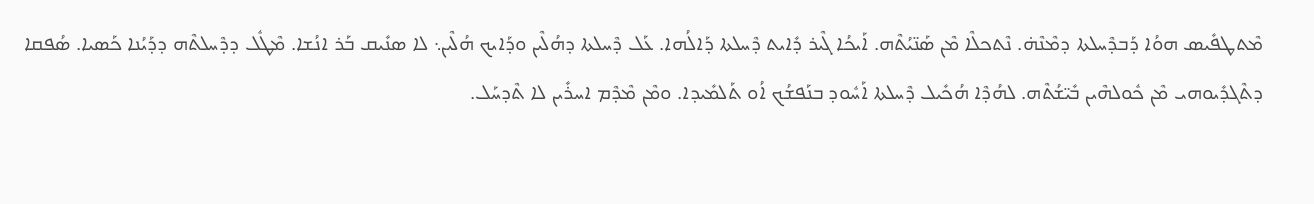ܡܶܬܛܦܺܝܣ ܗܘܳܐ ܕܰܒܕܶܚܠܬܐ ܕܡܶܢܶܗ̇. ܢܶܬܟܠܶܐ ܡܶܢ ܣܰܢ̈ܝܳܬܶܗ. ܐܰܝܟܳܐ ܓܶܝܪ ܕܺܐܝܬ ܕܶܚܠܬܐ ܕܰܐܠܳܗܐ. ܥܰܠ ܕܶܚܠܬܐ ܕܗܳܠܶܝܢ ܘܕܰܐܝܟ ܗܳܠܶܝܢ܆ ܠܐ ܣܢܺܝܩ ܒܰܪ ܐܢܳܫܐ. ܡܶܛܽܠ ܕܕܶܚܠܬܶܗ ܕܕܰܝܳܢܐ ܟܰܣܝܐ. ܣܳܦܩܐ ܕܬܶܓܕܺܝܘܗܝ ܡܶܢ ܟܽܘܠܗܶܝܢ ܒܺܝ̈ܫܳܬܶܗ. ܠܗܳܕܶܐ ܗܳܟܺܝܠ ܕܶܚܠܬܐ ܐܰܚܽܘܕ ܒܢܰܦܫܳܟ ܐܳܘ ܬܰܠܡܺܝܕܐ. ܘܡܶܢ ܡܶܕܶܡ ܐܚܪܺܝܢ ܠܐ ܬܶܕܚܰܠ.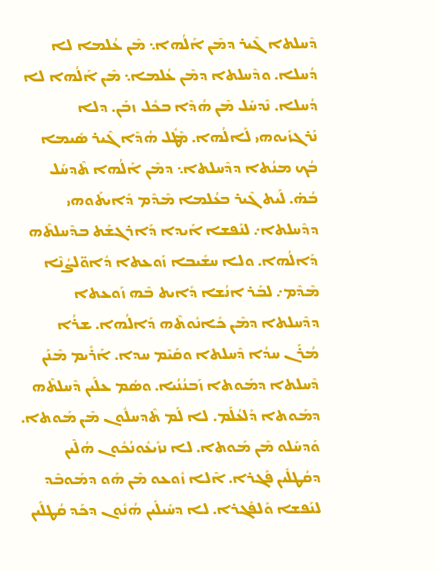ܕܶܚܠܬܐ ܓܶܝܪ ܕܡܶܢ ܐܰܠܳܗܐ܆ ܡܶܢ ܥܳܠܡܐ ܠܐ ܕܳܚܠܐ. ܘܕܶܚܠܬܐ ܕܡܶܢ ܥܳܠܡܐ܆ ܡܶܢ ܐܰܠܳܗܐ ܠܐ ܕܳܚܠܐ. ܢܶܕܚܰܠ ܡܶܢ ܗܳܕܶܐ ܒܟܽܠ ܙܒܰܢ. ܕܠܐ ܢܰܪܓܙܺܝܘܗܝ ܠܰܐܠܳܗܐ. ܡܶܛܽܠ ܗܳܕܶܐ ܓܶܝܪ ܣܺܝܡܐ ܒܳܟ ܡܢܳܬܐ ܕܕܶܚܠܬܐ܆ ܕܡܶܢ ܐܰܠܳܗܐ ܬܶܕܚܰܠ ܒܳܗ̇. ܠܰܝܬ ܓܶܝܪ ܒܥܳܠܡܐ ܡܶܕܶܡ ܕܺܐܝܬܰܘܗܝ ܕܕܶܚܠܬܐ܇ ܠܢܰܦܫܐ ܐܰܝܕܐ ܕܰܐܪܓܫܰܬ ܒܕܶܚܠܬܶܗ ܕܰܐܠܳܗܐ. ܘܠܐ ܚܫܺܝܒܐ ܙܰܘܥܬܐ ܕܽܐܘ̈ܠܨܳܢܶܐ ܡܶܕܶܡ܇ ܠܒܰܪ ܐܢܳܫܐ ܕܺܐܝܬ ܒܶܗ ܙܰܘܥܬܐ ܕܕܶܚܠܬܐ ܕܡܶܢ ܟܺܐܢܽܘܬܶܗ ܕܰܐܠܳܗܐ. ܫܪܳܐ ܡܳܪܰܢ ܚܕܳܐ ܕܶܚܠܬܐ ܘܩܰܝܶܡ ܚܕܐ. ܐܰܪܺܝܡ ܡܶܢܰܢ ܕܶܚܠܬܐ ܕܡܰܘܬܐ ܙܰܒܢܳܢܳܝܐ. ܘܣܳܡ ܥܠܰܝܢ ܕܶܚܠܬܶܗ ܕܡܰܘܬܐ ܕܰܠܥܳܠܰܡ. ܠܐ ܠܰܡ ܬܶܕܚܠܽܘܢ ܡܶܢ ܡܰܘܬܐ. ܘܰܕܚܰܠܘ ܡܶܢ ܡܰܘܬܐ. ܠܐ ܢܙܺܝܥܽܘܢܳܟܽܘܢ ܗܳܠܶܝܢ ܕܩܳܛܠܺܝܢ ܦܰܓܪܐ. ܐܶܠܐ ܙܽܘܥܘ ܡܶܢ ܗܰܘ ܕܡܰܘܒܶܕ ܠܢܰܦܫܐ ܘܰܠܦܰܓܪܐ. ܠܐ ܕܚܺܝܠܺܝܢ ܗܳܢܽܘܢ ܕܟܰܕ ܩܳܛܠܺܝܢ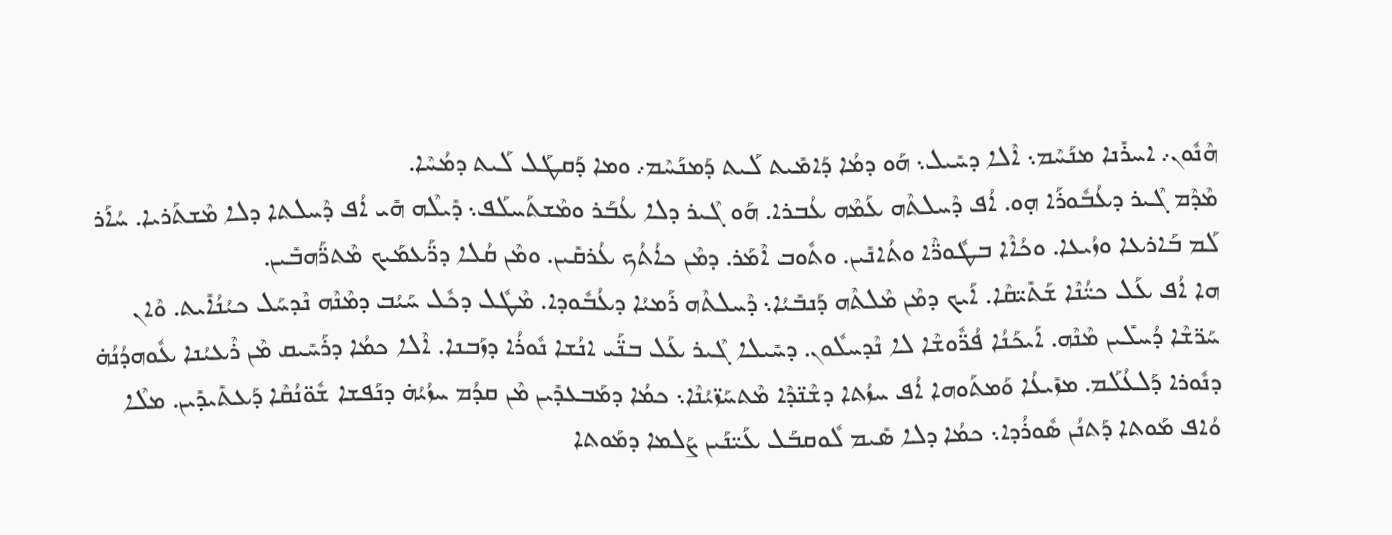ܗܶܢܽܘܢ܇ ܐܚܪܺܢܐ ܡܢܰܚܶܡ܆ ܐܶܠܐ ܕܚܺܝܠ܆ ܗܰܘ ܕܡܳܐ ܕܰܐܡܺܝܬ ܠܰܝܬ ܕܰܡܢܰܚܶܡ܇ ܘܡܐ ܕܰܩܛܰܠ ܠܰܝܬ ܕܡܳܚܶܐ.
ܡܶܕܶܡ ܓܶܝܪ ܕܥܳܒܽܘܪܰܐ ܗ̣ܘ. ܐܳܦ ܕܶܚܠܬܶܗ ܥܰܡܶܗ ܥܳܒܪܐ. ܗܰܘ ܓܶܝܪ ܕܠܐ ܥܳܒܰܪ ܘܡܶܫܬܰܚܠܰܦ܆ ܕܺܝܠܶܗ ܗܺܝ ܐܳܦ ܕܶܚܠܬܐ ܕܠܐ ܡܶܫܬܰܪܝܐ. ܚܳܐܰܪ ܠܰܡ ܒܰܐܪܥܐ ܘܙܳܝܥܐ. ܘܟܳܐܶܐ ܒܛܽܘܪ̈ܶܐ ܘܬܳܐܢܺܝܢ. ܘܬܽܘܒ ܐܶܡܰܪ. ܕܡܶܢ ܟܐܳܬܳܟ ܥܳܪܩܺܝܢ. ܘܡܶܢ ܩܳܠܐ ܕܪ̈ܰܥܡܰܝܟ ܡܶܬܪ̈ܰܗܒܺܝܢ.
ܗܐ ܐܳܦ ܥܰܠ ܟܝ̈ܳܢܶܐ ܫܰܬܺܝ̈ܩܶܐ. ܐܰܝܟ ܕܡܶܢ ܡܶܠܬܶܗ ܕܰܢܒܺܝܳܐ܆ ܕܶܚܠܬܶܗ ܪܰܡܝܳܐ ܕܥܳܒܽܘܕܐ. ܡܶܛܽܠ ܕܟܽܠ ܚܰܝܳܒ ܕܡܶܢܶܗ ܢܶܕܚܰܠ ܟܝܳܢܳܐܺܝܬ. ܘܶܐܢ ܚܰܪ̈ܫܶܐ ܕܳܚܠܺܝܢ ܡܶܢܶܗ. ܐܰܝܟܰܢܳܐ ܦܳܪ̈ܽܘܫܶܐ ܠܐ ܢܶܕܚܠܽܘܢ. ܕܚܺܝܠܐ ܓܶܝܪ ܥܰܠ ܒܢ̈ܰܝ ܐܢܳܫܐ ܢܽܘܪܳܐ ܕܙܰܒܢܐ. ܐܶܠܐ ܟܡܳܐ ܕܪܰܚܺܝܩ ܡܶܢ ܪܶܥܝܳܢܐ ܥܽܘܗܕܳܢܳܗ̇ ܕܢܽܘܪܐ ܕܰܠܥܳܠܰܡ. ܡܙܺܝܥܳܐ ܘܰܡܬܰܘܗܐ ܐܳܦ ܚܙܳܬܐ ܕܫܶܢ̈ܕܶܐ ܡܶܬܚܰܙ̈ܝܳܢܶܐ܆ ܟܡܳܐ ܕܡܰܒܥܕܺܝܢ ܡܶܢ ܩܕܳܡ ܚܙܳܝܳܗ̇ ܕܢܰܦܫܐ ܫܽܘ̈ܢܳܩܶܐ ܕܰܥܬܺܝܕܺܝܢ. ܡܠܶܐ ܘܳܐܦ ܡܰܘܬܐ ܕܰܬܢܳܢ ܣܽܘܪܳܕܐ܆ ܟܡܳܐ ܕܠܐ ܣܺܝܡ ܠܽܘܩܒܰܠ ܥܰܝ̈ܢܰܝܢ ܨܰܠܡܐ ܕܡܰܘܬܐ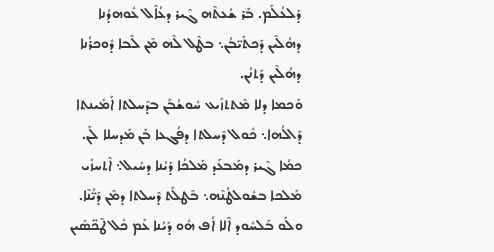ܕܰܠܥܳܠܰܡ. ܒܰܪ ܫܳܥܬܶܗ ܓܶܝܪ ܕܥܳܐܶܠ ܥܽܘܗܕܳܢܐ ܕܗܳܠܶܝܢ ܕܰܟܬܺܝ̈ܒܳܢ܆ ܒܛܶܠ ܠܶܗ ܡܶܢ ܠܶܒܐ ܕܽܘܟܪܳܢܐ ܕܗܳܠܶܝܢ ܕܰܬܢܳܢ.
ܘܰܟܡܐ ܕܠܐ ܡܶܬܬܙܺܝܥ ܚܽܘܫܳܒܰܢ ܒܕܶܚܠܬܐ ܐܰܡܺܝܢܬܐ ܕܰܐܠܳܗܐ܆ ܟܽܘܠ ܕܶܚܠܬܐ ܕܦܳܓܥܐ ܒܰܢ ܡܰܕܚܠܐ ܠܰܢ. ܟܡܳܐ ܓܶܝܪ ܕܡܰܒܥܰܕ ܡܰܠܟܳܐ ܕܰܝܳܢܐ ܕܚܺܝܠ܆ ܐܶܬܚܙܺܝ ܡܰܠܟܐ ܒܫܽܘܠܛܳܢܶܗ܆ ܒܶܛܠܰܬ ܕܶܚܠܬܐ ܕܡܶܢ ܕܰܝ̈ܳܢܶܐ. ܘܠܰܘ ܒܰܠܚܽܘܕ ܐܶܠܐ ܐܳܦ ܗܽܘ ܕܰܝܳܢܐ ܥܰܡ ܟܽܠ ܛܶܟ̈ܣܺܝܢ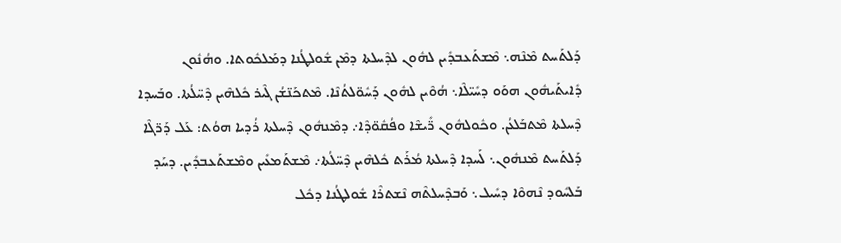ܕܰܠܬܰܚܬ ܡܶܢܶܗ܆ ܡܶܫܬܰܥܒܕܺܝܢ ܠܗܽܘܢ ܠܕܶܚܠܬܐ ܕܡܶܢ ܫܽܘܠܛܳܢܐ ܕܡܰܠܟܽܘܬܐ. ܘܗܳܢܽܘܢ ܕܺܐܝܬܰܝܗܽܘܢ ܗܘܰܘ ܕܚܺܝ̈ܠܶܐ܆ ܗܳܘܶܝܢ ܠܗܽܘܢ ܕܰܚܽܘ̈ܠܬܳܢܶܐ. ܡܶܬܟܰܢ̈ܫܳܢ ܓܶܝܪ ܟܽܠܗܶܝܢ ܕܶܚ̈ܠܳܬܐ. ܘܒܰܚܕܐ ܕܶܚܠܬܐ ܡܶܬܒܰܠܥܳܢ. ܘܟܽܘܠܗܽܘܢ ܪ̈ܺܝܫܶܐ ܘܦܳܩܽܘ̈ܕܶܐ܇ ܕܡܶܢܗܽܘܢ ܕܶܚܠܬܐ ܪܳܕܝܐ ܗܘܳܬ: ܥܰܠ ܕܰܪ̈ܓܶܐ ܕܰܠܬܰܚܬ ܡܶܢܗܽܘܢ܆ ܠܰܚܕܐ ܕܶܚܠܬܐ ܡܳܪܰܬ ܟܽܠܗܶܝܢ ܕܶܚ̈ܠܳܬܐ܇ ܡܶܫܬܰܡܥܺܝܢ ܘܡܶܫܬܰܥܒܕܺܝܢ. ܕܚܰܕ ܒܰܠܚܽܘܕ ܢܶܗܘܶܐ ܕܚܺܝܠ܆ ܘܰܒܕܶܚܠܬܶܗ ܢܶܫܬܪܶܐ ܫܽܘܠܛܳܢܐ ܕܟܽܠ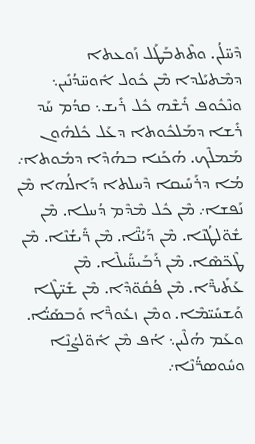ܕܶܚ̈ܠܳܢ. ܘܬܶܬܒܰܛܰܠ ܙܰܘܥܬܐ ܕܡܶܬܝܰܠܕܐ ܡܶܢ ܟܽܘܠ ܐܽܘܚ̈ܕܳܢܺܝܢ܆ ܘܢܶܟܽܘܦ ܪܺܫܶܗ ܟܽܠ ܪܺܝܫ܆ ܩܕܳܡ ܚܰܕ ܪܺܫܐ ܕܡܰܠܟܽܘܬܐ ܕܥܰܠ ܟܽܠܗܽܘܢ ܡܰܡܠܶܟ. ܗܳܟܰܢܐ ܒܗܳܕܶܐ ܕܡܽܘܬܐ܇ ܡܳܐ ܕܪܰܚܺܝܩܐ ܕܶܚܠܬܐ ܕܰܐܠܳܗܐ ܡܶܢ ܢܰܦܫܐ܇ ܡܶܢ ܟܽܠ ܡܶܕܶܡ ܕܳܚܠܐ. ܡܶܢ ܫܽܘ̈ܠܛܳܢܶܐ. ܡܶܢ ܕܰܝܳܢ̈ܶܐ. ܡܶܢ ܪ̈ܺܝܫܳܢܶܐ. ܡܶܢ ܛܶܟ̈ܣܶܐ. ܡܶܢ ܪܰܒܰܝܚ̈ܰܝܠܶܐ. ܡܶܢ ܥܰܬܺܝܪ̈ܶܐ. ܡܶܢ ܦܳܩܽܘ̈ܕܶܐ. ܡܶܢ ܫܺܝ̈ܛܶܐ ܘܰܫܚܺܝ̈ܡܶܐ. ܘܡܶܢ ܙܥܽܘܪ̈ܶܐ ܘܰܒܣܰܝ̈ܳܐ. ܘܥܰܡ ܗܳܠܶܝܢ܆ ܐܳܦ ܡܶܢ ܐܽܘ̈ܠܨܳܢܶܐ ܘܚܽܘܣܪ̈ܳܢܶܐ܇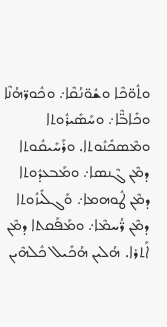ܘܬܽܘ̈ܟܶܐ ܘܫܽܘ̈ܢܳܩܶܐ܇ ܘܟܽܘܪ̈ܗܳܢܶܐ ܘܟܺܐܒ̈ܶܐ܇ ܘܚܰܣܺܝܪܽܘܬܐ ܘܡܶܣܟܺܢܽܘܬܐ. ܘܪܰܚܺܝܩܽܘܬܐ ܕܡܶܢ ܓܶܢܣܐ܇ ܘܡܰܒܥܕܽܘܬܐ ܕܡܶܢ ܛܽܘܗܡܐ܇ ܘܰܓܠܺܝܙܽܘܬܐ ܕܡܶܢ ܪ̈ܳܚܡܶܐ܇ ܘܡܰܦܰܩܬܐ ܕܡܶܢ ܐܰܬܪܐ. ܗܳܠܝܢ ܗܳܟܺܝܠ ܟܽܠܗܶܝܢ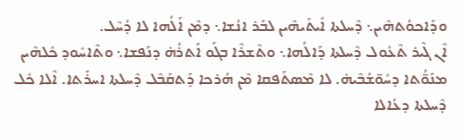ܘܕܰܐܟܘܳܬܗܶܝܢ܆ ܕܶܚܠܬܐ ܐܺܝܬܰܝܗܶܝܢ ܠܒܰܪ ܐܢܳܫܐ܆ ܕܡܶܢ ܐܰܠܳܗܐ ܠܐ ܕܳܚܶܠ.
ܐܶܢ ܓܶܝܪ ܬܶܥܽܘܠ ܕܶܚܠܬܐ ܕܰܐܠܳܗܐ܆ ܘܬܶܫܪܶܐ ܒܓܰܘ ܐܰܬܪܳܗ̇ ܕܢܰܦܫܐ܆ ܘܬܶܐܚܽܘܕ ܟܽܠܗܶܝܢ ܡܢܰܘ̈ܳܬܐ ܕܚܽܘ̈ܫܳܒܶܝܗ̇. ܠܐ ܡܶܣܬܰܦܩܐ ܡܶܢ ܗܳܪܟܐ ܕܰܬܩܰܒܶܠ ܕܶܚܠܬܐ ܐܚܪܺܬܐ. ܐܶܠܐ ܟܽܠ ܕܶܚܠܬܐ ܕܥܳܐܠܐ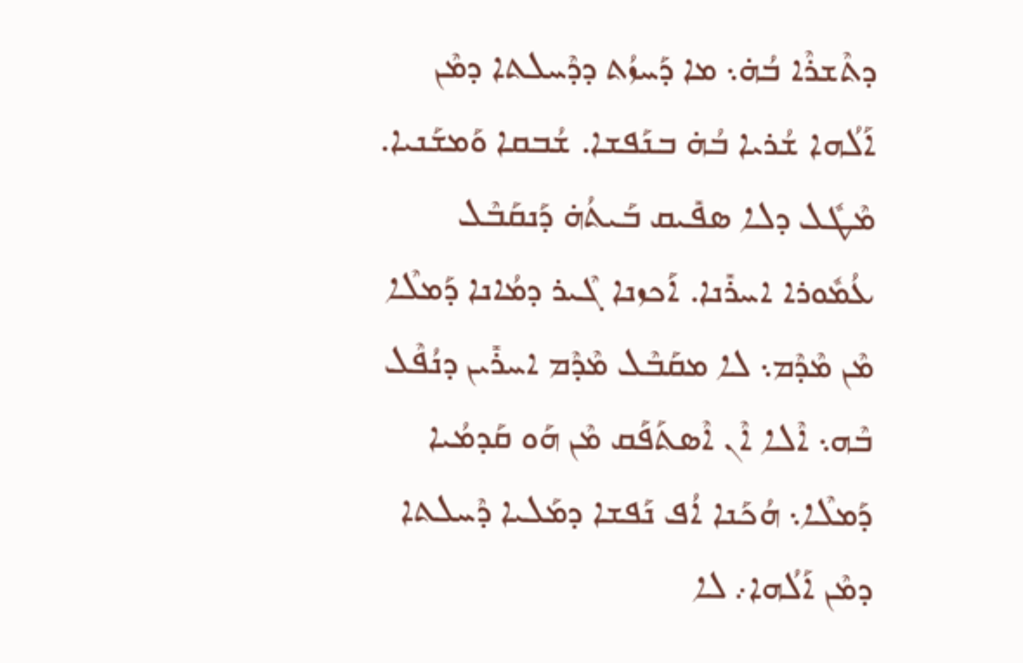ܕܬܶܫܪܶܐ ܒܳܗ̇܆ ܡܐ ܕܰܚܙܳܬ ܕܕܶܚܠܬܐ ܕܡܶܢ ܐܰܠܳܗܐ ܫܳܪܝܐ ܒܳܗ̇ ܒܢܰܦܫܐ. ܫܳܒܩܐ ܘܰܡܫܰܢܝܐ. ܡܶܛܽܠ ܕܠܐ ܣܦܺܝܩ ܒܰܝܬܳܗ̇ ܕܰܢܩܰܒܶܠ ܥܳܡܽܘܪܐ ܐܚܪܺܢܐ. ܐܰܟܙܢܐ ܓܶܝܪ ܕܡܳܐܢܐ ܕܰܡܠܶܐ ܡܶܢ ܡܶܕܶܡ܆ ܠܐ ܡܩܰܒܶܠ ܡܶܕܶܡ ܐܚܪܺܝܢ ܕܢܳܦܶܠ ܒܶܗ܆ ܐܶܠܐ ܐܶܢ ܐܶܣܬܰܦܰܩ ܡܶܢ ܗܰܘ ܩܰܕܡܳܝܐ ܕܰܡܠܶܐ܆ ܗܳܟܰܢܐ ܐܳܦ ܢܰܦܫܐ ܕܡܰܠܝܐ ܕܶܚܠܬܐ ܕܡܶܢ ܐܰܠܳܗܐ܇ ܠܐ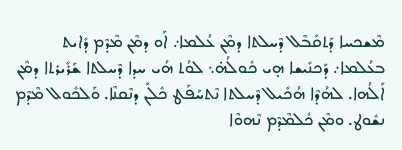ܡܶܫܟܚܐ ܕܰܬܩܰܒܶܠ ܕܶܚܠܬܐ ܕܡܶܢ ܥܳܠܡܐ܇ ܐܰܘ ܕܡܶܢ ܡܶܕܶܡ ܕܺܐܝܬ ܒܥܳܠܡܐ܇ ܕܰܟܢܺܝܫܐ ܗ̣ܝ ܟܽܘܠܳܗ̇܆ ܠܘܳܬ ܗܳܝ ܚܕܐ ܕܶܚܠܬܐ ܫܰܪܺܝܪܬܐ ܕܡܶܢ ܐܰܠܳܗܐ. ܠܗܳܕܶܐ ܗܳܟܺܝܠ ܕܶܚܠܬܐ ܢܶܬܚܰܦܰܛ ܟܽܠܰܢ ܕܢܶܩܢܶܐ. ܘܰܠܟܽܘܠ ܡܶܕܶܡ ܢܫܽܘܛ. ܘܡܶܢ ܟܽܠܡܶܕܶܡ ܢܶܗܘܶܐ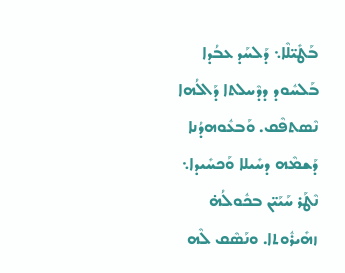ܒܰܛܺܝ̈ܠܶܐ܆ ܕܰܠܚܰܕ ܥܒܳܕܐ ܒܰܠܚܽܘܕ ܕܕܶܚܠܬܐ ܕܰܐܠܳܗܐ ܢܶܣܬܦܶܩ. ܘܰܒܥܽܘܗܕܳܢܐ ܕܰܫܡܶܗ ܕܚܺܝܠܐ ܘܰܟܚܺܝܕܐ܆ ܢܶܛܰܪ ܚܰܝܰܝ̈ܢ ܒܟܽܘܠܳܗ̇ ܙܗܺܝܪܽܘܬܐ. ܘܢܰܣܶܩ ܠܶܗ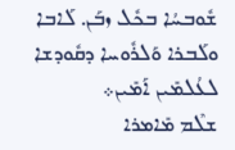ܫܽܘܒܚܳܐ ܒܟܽܠ ܙܒܰܢ. ܠܰܐܒܐ ܘܠܰܒܪܐ ܘܰܠܪܽܘܚܐ ܕܩܽܘܕܫܐ ܠܥܳܠܡܺܝܢ ܐܰܡܺܝܢ܀
ܫܠܶܡ ܡܺܐܡܪܐ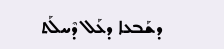ܕܫܰܒܥܐ ܕܥܰܠ ܕܶܚܠܰܬ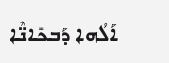ܐܰܠܳܗܐ ܕܰܒܟܺܐܢ̈ܶܐ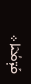ܩܰܕ̈ܡܳܝܶܐ܀